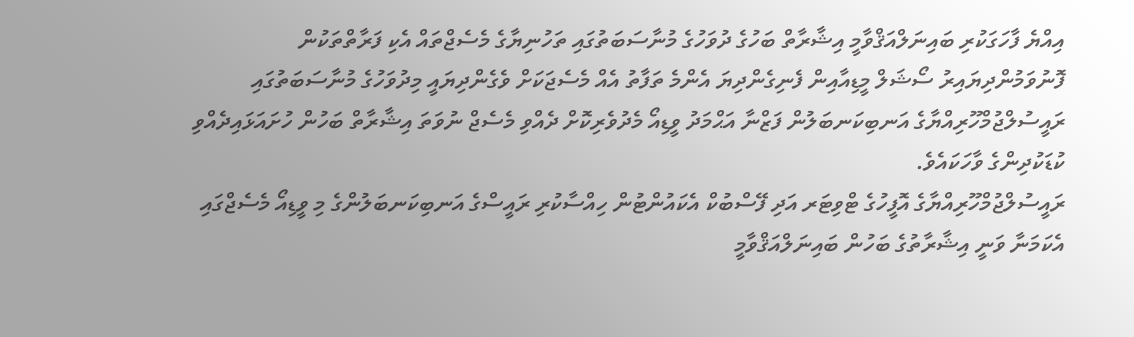އިއްޔެ ފާހަގަކުރި ބައިނަލްއަޤްވާމީ އިޝާރާތް ބަހުގެ ދުވަހުގެ މުނާސަބަތުގައި ތަހުނިޔާގެ މެސެޖްތައް އެކި ފަރާތްތަކުން ފޮނުވަމުންދިޔައިރު ސޯޝަލް މީޑިއާއިން ފެނިގެންދިޔަ އެންމެ ތަފާތު އެއް މެސެޖަކަށް ވެގެންދިޔައީ މިދުވަހުގެ މުނާސަބަތުގައި ރައީސުލްޖުމްހޫރިއްޔާގެ އަނބިކަނބަލުން ފަޒްނާ އަޙްމަދު ވީޑިއޯ މެދުވެރިކޮށް ދެއްވި މެސެޖް ނުވަތަ އިޝާރާތް ބަހުން ހުށައަޅައިދެއްވި ކުޑަކުދިންގެ ވާހަކައެވެ.
ރައީސުލްޖުމްހޫރިއްޔާގެ އޮފީހުގެ ޓްވިޓަރ އަދި ފޭސްބުކް އެކައުންޓުން ހިއްސާކުރި ރައީސްގެ އަނބިކަނބަލުންގެ މި ވީޑިއޯ މެސެޖްގައި އެކަމަނާ ވަނީ އިޝާރާތުގެ ބަހުން ބައިނަލްއަޤްވާމީ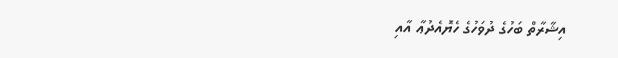އިޝާރާތް ބަހުގެ ދުވަހުގެ ހެޔޮއެދުޢާ އާއި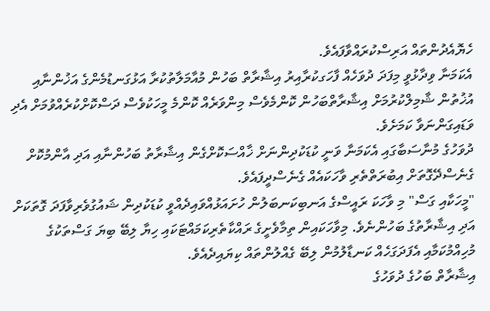ހެޔޮއެދުންތައް އަރިސްކުރައްވާފައެވެ.
އެކަމަނާ ވިދާޅުވީ މިފަދަ ދުވަހެއް ފާހަގކުރާއިރު އިޝާރާތް ބަހުން މުއާމަލާތުކުރާ އަޅުގަނޑުމެންގެ އަޚުންނާއި އުޚުތުން ޝާމިލްކުރުމަށް އިޝާރާތްބަހުން ކޮންމެވެސް މިންވަރެއް ކޮންމެ މީހަކުވެސް ދަސްކޮށްކުރެއްވުމަށް އެދި ވަޑައިގަންނަވާ ކަމަށެވެ.
ދުވަހުގެ މުނާސަބާގައި އެކަމަނާ ވަނީ ކުޑަކުދިންނަށް ޚާއްސަކޮށްގެން އިޝާރާތު ބަހުންނާއި އަދި އާންމުކޮށް ގެނެސްދޭގޮތަށް އިބުރަތްތެރި ވާހަކައެއް ގެނެސްދީފައެވެ.
"މީހަކާއި ގަސް" މި ވާހަކަ ރައީސްގެ އަނބިކަނބަލުން ހުށައަޅުއްވައިދެއްވީ ކުޑަކުދިން ޝައުގުވެރިވާފަދަ ގޮތަކަށް އަދި އިޝާރާތުގެ ބަހުންނެވެ. މިވާހަކައިން ތިމާވެށީގެ ރައްކާތެރިކަމައްޓަކައި ހިޔާ ލިބޭ ބިޔަ ގަސްތަކުގެ މުހިއްމުކަމާއި އެފަދަގަހެއް ކަނޑާލުމުން ލިބޭ ގެއްލުންތައް ކިޔައިދެއެވެ.
އިޝާރާތް ބަހުގެ ދުވަހުގެ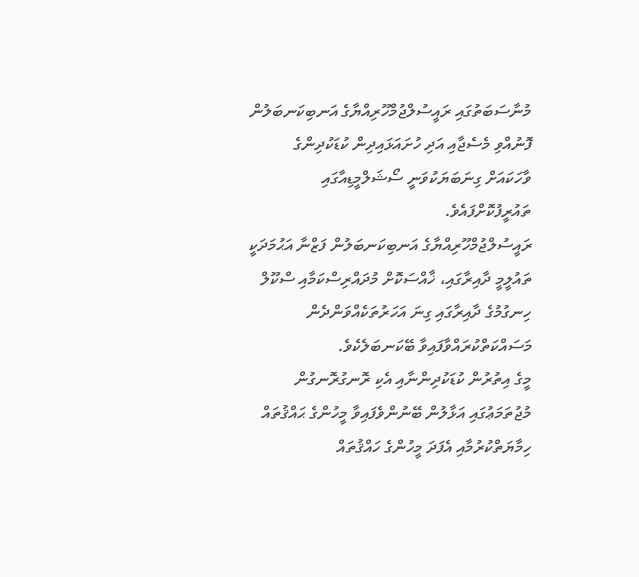މުނާސަބަތުގައި ރައީސުލްޖުމްހޫރިއްޔާގެ އަނބިކަނބަލުން ފޮނުއްވި މެސެޖާއި އަދި ހުށައަޅައިދިން ކުޑަކުދިންގެ ވާހަކައަށް ގިނަބަޔަކުވަނީ ސޯޝަލްމީޑިއާގައި ތައުރީފުކޮށްފައެވެ.
ރައީސުލްޖުމްހޫރިއްޔާގެ އަނބިކަނބަލުން ފަޒްނާ އަޙުމަދަކީ ތައުލީމީ ދާއިރާގައި، ޚާއްސަކޮށް މުދައްރިސްކަމާއި ސްކޫލް ހިނގުމުގެ ދާއިރާގައި ގިނަ އަހަރުތަކެއްވަންދެން މަސައްކަތްކުރައްވާފައިވާ ބޭކަނބަލެކެވެ.
މީގެ އިތުރުން ކުޑަކުދިންނާއި އެކި ރޮނގުރޮނގުން މުޖުތަމަޢުގައި އަޅާލުން ބޭނުންވެފައިވާ މީހުންގެ ޙައްޤުތައް ހިމާޔަތްކުރުމާއި އެފަދަ މީހުންގެ ހައްޤުތައް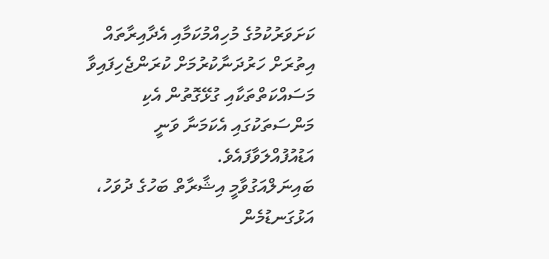ކަށަވަރުކުމުގެ މުހިއްމުކަމާއި އެދާއިރާތައް އިތުރަށް ހަރުދަނާކުރުމަށް ކުރަންޖެހިފައިވާ މަސައްކަތްތަކާއި ގުޅޭގޮތުން އެކި މަންސަތަކުގައި އެކަމަނާ ވަނީ އަޑުއުފުއްލަވާފައެވެ.
ބައިނަލްއަގުވާމީ އިޝާރާތް ބަހުގެ ދުވަހު، އަޅުގަނޑުމެން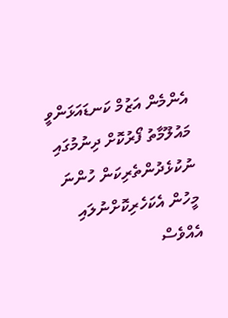އެންމެން އަޒުމް ކަނޑައަޅަންވީ މައުލޫމާތު ފޯރުކޮށް ދިނުމުގައި ނުކުޅެދުންތެރިކަން ހުންނަ މީހުން އެކަހެރިކޮށްނުލައި އެއްވެސް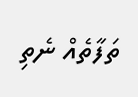ތަފާތެއް ނެތި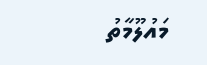މައުލޫމާތު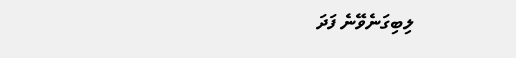ލިބިގަނެވޭނެ ފަދަ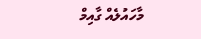މާހައުލެއް ގާއިމް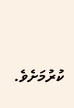ކުރުމަށެވެ.